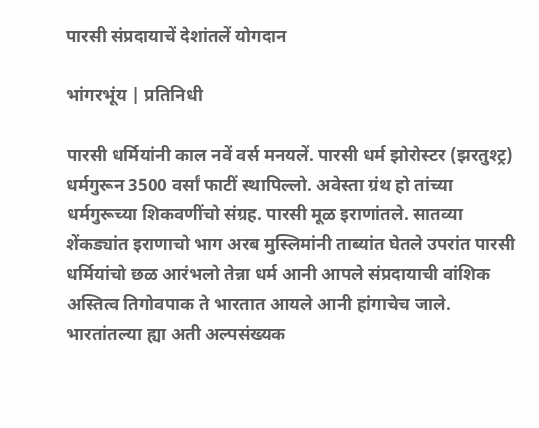पारसी संप्रदायाचें देशांतलें योगदान

भांगरभूंय | प्रतिनिधी

पारसी धर्मियांनी काल नवें वर्स मनयलें. पारसी धर्म झोरोस्टर (झरतुश्ट्र) धर्मगुरून 3500 वर्सां फाटीं स्थापिल्लो. अवेस्ता ग्रंथ हो तांच्या धर्मगुरूच्या शिकवणींचो संग्रह. पारसी मूळ इराणांतले. सातव्या शेंकड्यांत इराणाचो भाग अरब मुस्लिमांनी ताब्यांत घेतले उपरांत पारसी धर्मियांचो छळ आरंभलो तेन्ना धर्म आनी आपले संप्रदायाची वांशिक अस्तित्व तिगोवपाक ते भारतात आयले आनी हांगाचेच जाले. भारतांतल्या ह्या अती अल्पसंख्यक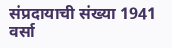संप्रदायाची संख्या 1941 वर्सा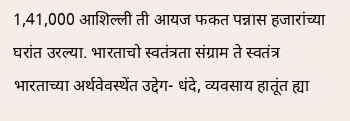1,41,000 आशिल्ली ती आयज फकत पन्नास हजारांच्या घरांत उरल्या. भारताचो स्वतंत्रता संग्राम ते स्वतंत्र भारताच्या अर्थवेवस्थेंत उद्देग- धंदे, व्यवसाय हातूंत ह्या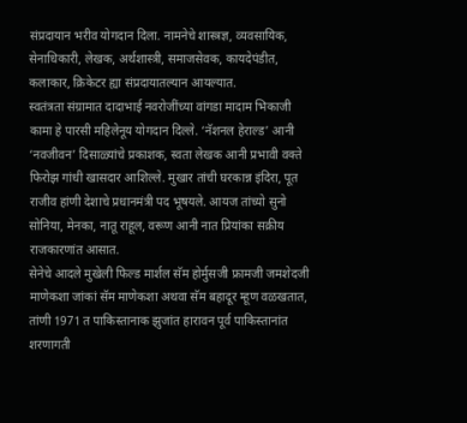संप्रदायान भरीव योगदान दिला. नामनेचे शास्त्रज्ञ, व्यवसायिक, सेनाधिकारी, लेखक, अर्थशास्त्री, समाजसेवक, कायदेपंडीत, कलाकार, क्रिकेटर ह्या संप्रदायातल्यान आयल्यात.
स्वतंत्रता संग्रामात दादाभाई नवरोजींच्या वांगडा मादाम भिकाजी कामा हे पारसी महिलेनूय योगदान दिल्ले. ‘नॅशनल हेराल्ड’ आनी ‘नवजीवन’ दिसाळ्यांचे प्रकाशक, स्वता लेखक आनी प्रभावी वक्ते फिरोझ गांधी खासदार आशिल्ले. मुखार तांची घरकान्न इंदिरा, पूत राजीव हांणी देशाचे प्रधानमंत्री पद भूषयले. आयज तांच्यो सुनो सोनिया, मेनका, नातू राहूल, वरूण आनी नात प्रियांका सक्रीय राजकारणांत आसात.
सेनेचे आदले मुखेली फिल्ड मार्शल सॅम होर्मुसजी फ्रामजी जमशेदजी माणेकशा जांकां सॅम माणेकशा अथवा सॅम बहादूर म्हूण वळखतात, तांणी 1971 त पाकिस्तानाक झुजांत हारावन पूर्व पाकिस्तानांत शरणागती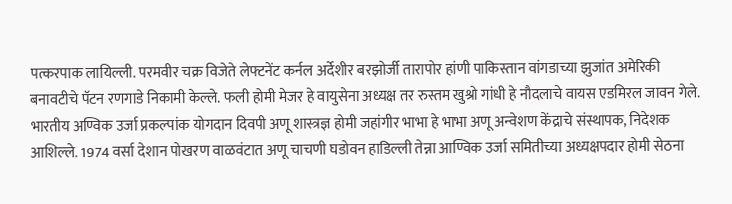पत्करपाक लायिल्ली. परमवीर चक्र विजेते लेफ्टनेंट कर्नल अर्देशीर बरझोर्जी तारापोर हांणी पाकिस्तान वांगडाच्या झुजांत अमेरिकी बनावटीचे पॅटन रणगाडे निकामी केल्ले. फली होमी मेजर हे वायुसेना अध्यक्ष तर रुस्तम खुश्रो गांधी हे नौदलाचे वायस एडमिरल जावन गेले.
भारतीय अण्विक उर्जा प्रकल्पांक योगदान दिवपी अणू शास्त्रज्ञ होमी जहांगीर भाभा हे भाभा अणू अन्वेशण केंद्राचे संस्थापक, निदेशक आशिल्ले. 1974 वर्सा देशान पोखरण वाळवंटात अणू चाचणी घडोवन हाडिल्ली तेन्ना आण्विक उर्जा समितीच्या अध्यक्षपदार होमी सेठना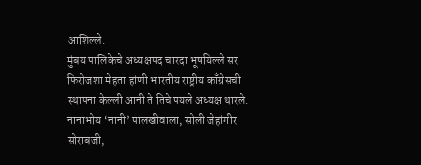आशिल्ले.
मुंबय पालिकेचे अध्यक्षपद चारदा भूषयिल्ले सर फिरोजशा मेहता हांणी भारतीय राष्ट्रीय काँग्रेसची स्थापना केल्ली आनी ते तिचे पयले अध्यक्ष थारले. नानाभोय ‘नानी’ पालखीवाला, सोली जेहांगीर सोराबजी,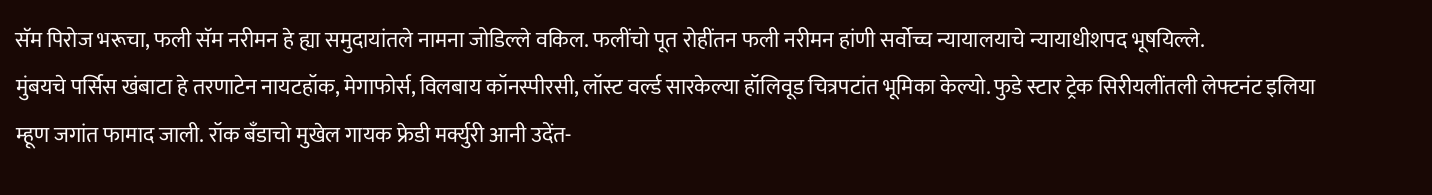सॅम पिरोज भरूचा, फली सॅम नरीमन हे ह्या समुदायांतले नामना जोडिल्ले वकिल. फलींचो पूत रोहींतन फली नरीमन हांणी सर्वोच्च न्यायालयाचे न्यायाधीशपद भूषयिल्ले.
मुंबयचे पर्सिस खंबाटा हे तरणाटेन नायटहॉक, मेगाफोर्स, विलबाय कॉनस्पीरसी, लॉस्ट वर्ल्ड सारकेल्या हॉलिवूड चित्रपटांत भूमिका केल्यो. फुडे स्टार ट्रेक सिरीयलींतली लेफ्टनंट इलिया म्हूण जगांत फामाद जाली. रॉक बँडाचो मुखेल गायक फ्रेडी मर्क्युरी आनी उदेंत-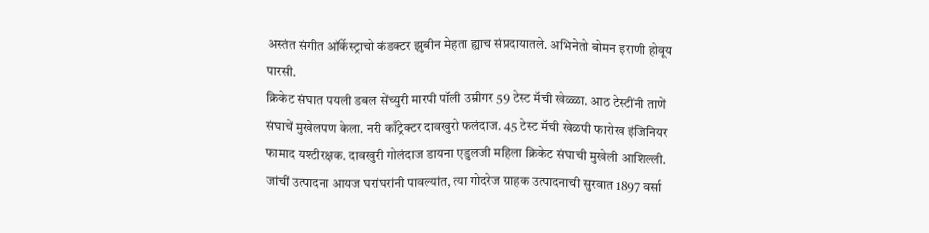अस्तंत संगीत ऑर्केस्ट्राचो कंडक्टर झुबीन मेहता ह्याच संप्रदायातले. अभिनेतो बोमन इराणी होवूय पारसी.
क्रिकेट संघात पयली डबल सेंच्युरी मारपी पॉली उम्रीगर 59 टेस्ट मॅची खेळ्ळा. आठ टेस्टींनी ताणें संघाचें मुखेलपण केला. नरी काँट्रेक्टर दावखुरो फलंदाज. 45 टेस्ट मॅची खेळपी फारोख इंजिनियर फामाद यश्टीरक्षक. दावखुरी गोलंदाज डायना एडुलजी महिला क्रिकेट संघाची मुखेली आशिल्ली.
जांचीं उत्पादना आयज घरांघरांनी पावल्यांत, त्या गोदरेज ग्राहक उत्पादनाची सुरवात 1897 वर्सा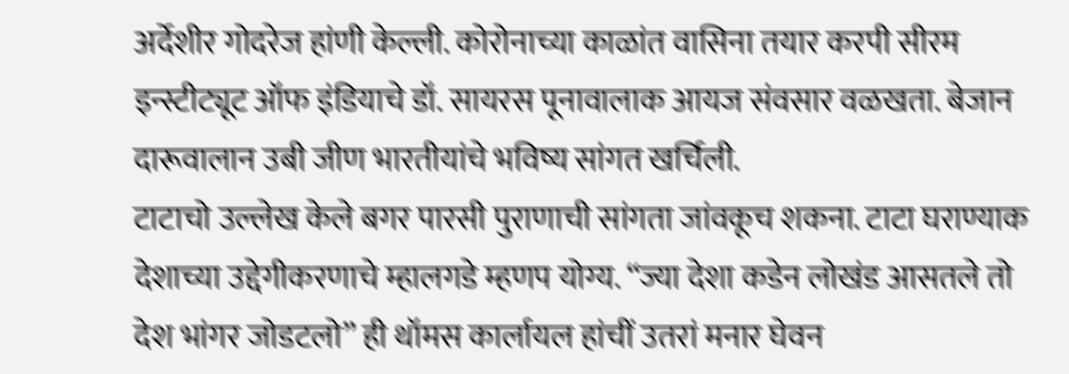अर्देशीर गोदरेज हांणी केल्ली. कोरोनाच्या काळांत वासिना तयार करपी सीरम इन्स्टीट्यूट ऑफ इंडियाचे डॉ. सायरस पूनावालाक आयज संवसार वळखता. बेजान दारूवालान उबी जीण भारतीयांचे भविष्य सांगत खर्चिली.
टाटाचो उल्लेख केले बगर पारसी पुराणाची सांगता जांवकूच शकना. टाटा घराण्याक देशाच्या उद्देगीकरणाचे म्हालगडे म्हणप योग्य. “ज्या देशा कडेन लोखंड आसतले तो देश भांगर जोडटलो” ही थॉमस कार्लायल हांचीं उतरां मनार घेवन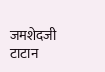जमशेदजी टाटान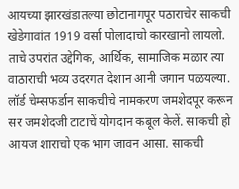आयच्या झारखंडातल्या छोटानागपूर पठाराचेर साकची खेडेगावांत 1919 वर्सा पोलादाचो कारखानो लायलो. ताचे उपरांत उद्देगिक, आर्थिक, सामाजिक मळार त्या वाठाराची भव्य उदरगत देशान आनी जगान पळयल्या. लॉर्ड चेम्सफर्डान साकचीचे नामकरण जमशेदपूर करून सर जमशेदजी टाटाचें योगदान कबूल केलें. साकची हो आयज शाराचो एक भाग जावन आसा. साकची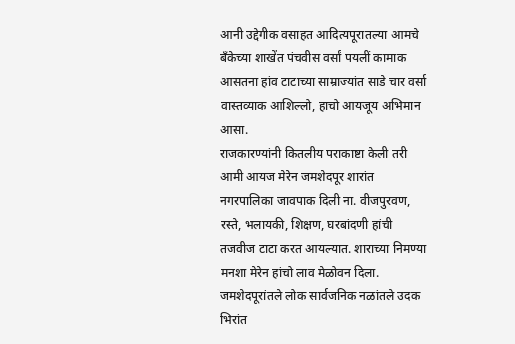आनी उद्देगीक वसाहत आदित्यपूरातल्या आमचे बँकेच्या शाखेंत पंचवीस वर्सां पयलीं कामाक आसतना हांव टाटाच्या साम्राज्यांत साडे चार वर्सा वास्तव्याक आशिल्लो, हाचो आयजूय अभिमान आसा.
राजकारण्यांनी कितलीय पराकाष्टा केली तरी आमी आयज मेरेन जमशेदपूर शारांत नगरपालिका जावपाक दिली ना. वीजपुरवण, रस्ते, भलायकी, शिक्षण, घरबांदणी हांची तजवीज टाटा करत आयल्यात. शाराच्या निमण्या मनशा मेरेन हांचो लाव मेळोवन दिला. जमशेदपूरांतले लोक सार्वजनिक नळांतले उदक भिरांत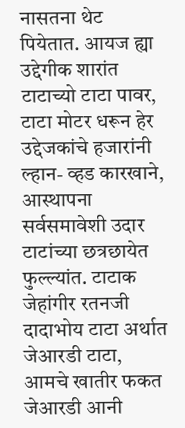नासतना थेट पियेतात. आयज ह्या उद्देगीक शारांत टाटाच्यो टाटा पावर, टाटा मोटर धरून हेर उद्देजकांचे हजारांनी ल्हान- व्हड कारखाने, आस्थापना सर्वसमावेशी उदार टाटांच्या छत्रछायेत फुल्ल्यांत. टाटाक जेहांगीर रतनजी दादाभोय टाटा अर्थात जेआरडी टाटा, आमचे खातीर फकत जेआरडी आनी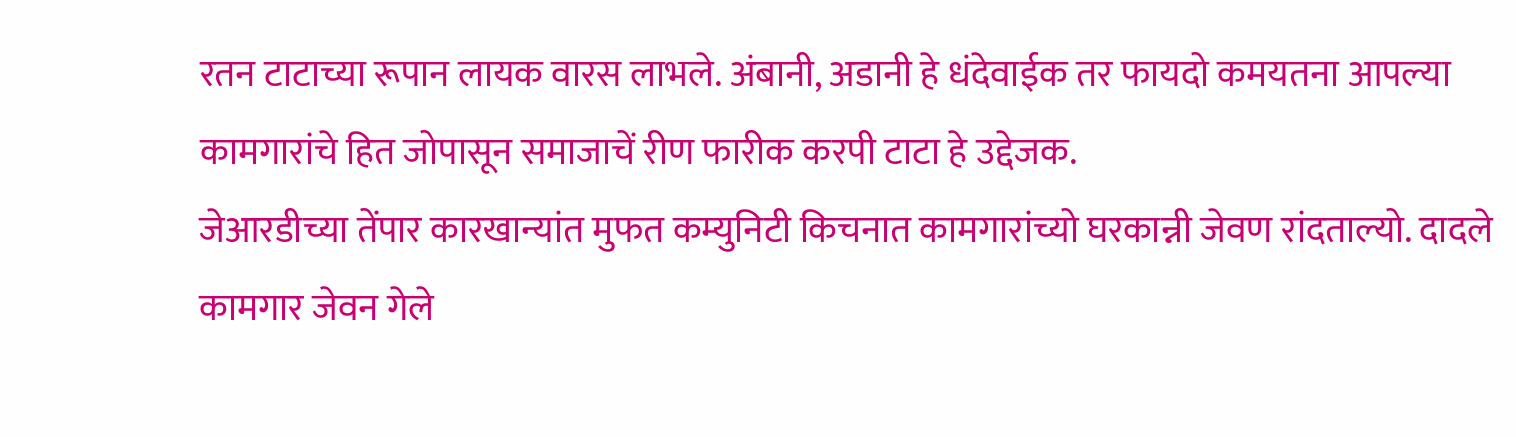रतन टाटाच्या रूपान लायक वारस लाभले. अंबानी, अडानी हे धंदेवाईक तर फायदो कमयतना आपल्या कामगारांचे हित जोपासून समाजाचें रीण फारीक करपी टाटा हे उद्देजक.
जेआरडीच्या तेंपार कारखान्यांत मुफत कम्युनिटी किचनात कामगारांच्यो घरकान्नी जेवण रांदताल्यो. दादले कामगार जेवन गेले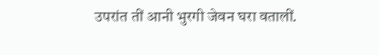उपरांत तीं आनी भुरगी जेवन घरा वतालीं.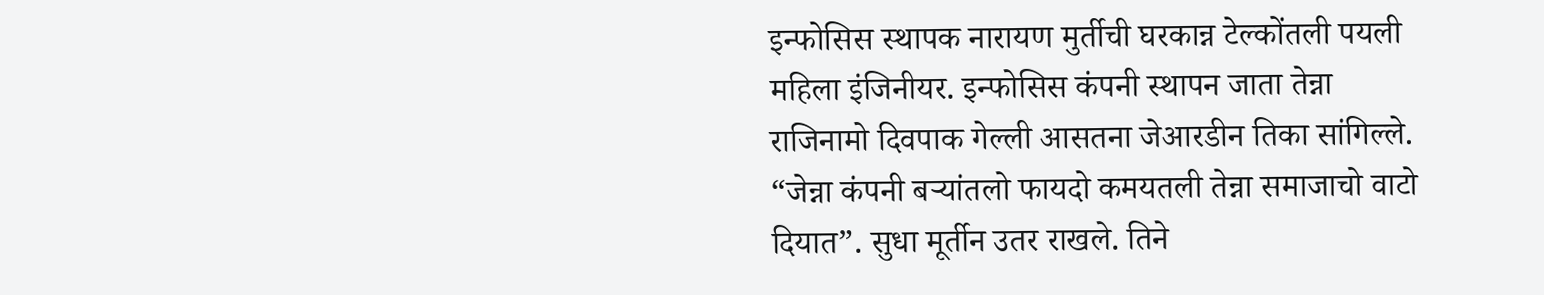इन्फोसिस स्थापक नारायण मुर्तीची घरकान्न टेल्कोंतली पयली महिला इंजिनीयर. इन्फोसिस कंपनी स्थापन जाता तेन्ना राजिनामो दिवपाक गेल्ली आसतना जेआरडीन तिका सांगिल्ले. “जेन्ना कंपनी बऱ्यांतलो फायदो कमयतली तेन्ना समाजाचो वाटो दियात”. सुधा मूर्तीन उतर राखले. तिने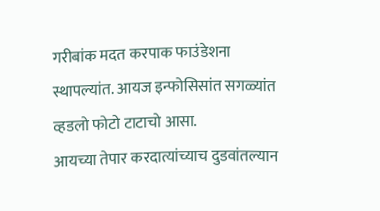गरीबांक मदत करपाक फाउंडेशना स्थापल्यांत. आयज इन्फोसिसांत सगळ्यांत व्हडलो फोटो टाटाचो आसा.
आयच्या तेपार करदात्यांच्याच दुडवांतल्यान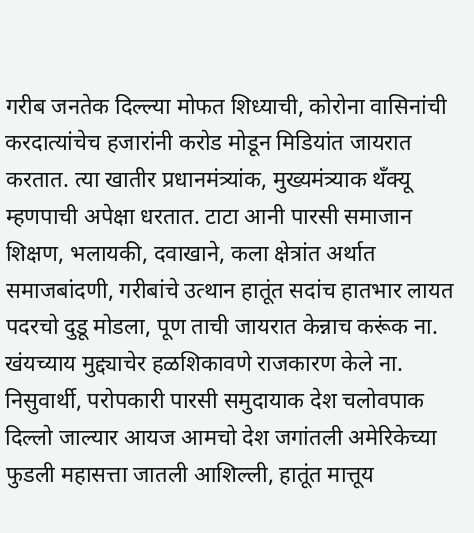गरीब जनतेक दिल्ल्या मोफत शिध्याची, कोरोना वासिनांची करदात्यांचेच हजारांनी करोड मोडून मिडियांत जायरात करतात. त्या खातीर प्रधानमंत्र्यांक, मुख्यमंत्र्याक थँक्यू म्हणपाची अपेक्षा धरतात. टाटा आनी पारसी समाजान शिक्षण, भलायकी, दवाखाने, कला क्षेत्रांत अर्थात समाजबांदणी, गरीबांचे उत्थान हातूंत सदांच हातभार लायत पदरचो दुडू मोडला, पूण ताची जायरात केन्नाच करूंक ना. खंयच्याय मुद्द्याचेर हळशिकावणे राजकारण केले ना. निसुवार्थी, परोपकारी पारसी समुदायाक देश चलोवपाक दिल्लो जाल्यार आयज आमचो देश जगांतली अमेरिकेच्या फुडली महासत्ता जातली आशिल्ली, हातूंत मात्तूय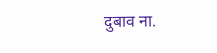दुबाव ना.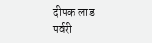दीपक लाड
पर्वरी